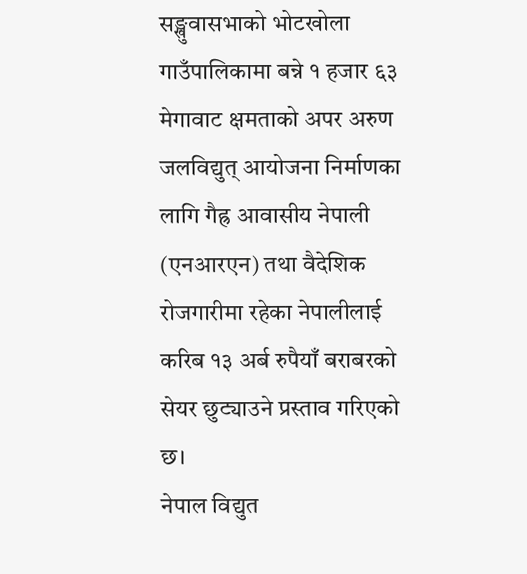सङ्खुवासभाको भोटखोला गाउँपालिकामा बन्ने १ हजार ६३ मेगावाट क्षमताको अपर अरुण जलविद्युत् आयोजना निर्माणका लागि गैह्र आवासीय नेपाली (एनआरएन) तथा वैदेशिक रोजगारीमा रहेका नेपालीलाई करिब १३ अर्ब रुपैयाँ बराबरको सेयर छुट्याउने प्रस्ताव गरिएको छ।
नेपाल विद्युत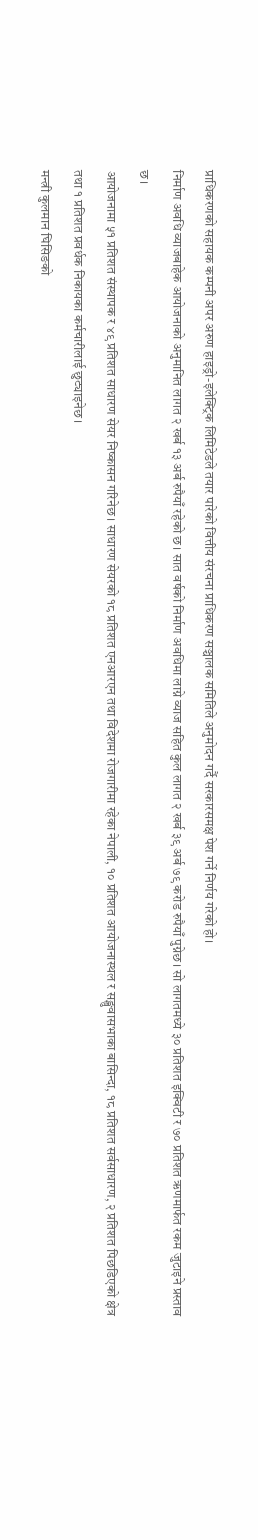प्राधिकरणको सहायक कम्पनी अपर अरुण हाइड्रो-इलेक्ट्रिक लिमिटेडले तयार पारेको वित्तीय संरचना प्राधिकरण सञ्चालक समितिले अनुमोदन गर्दै सरकारसमक्ष पेश गर्ने निर्णय गरेको हो।
निर्माण अवधि व्याजबाहेक आयोजनाको अनुमानित लागत २ खर्ब १३ अर्ब रुपैयाँ रहेको छ। सात वर्षको निर्माण अवधिमा लाग्ने व्याज सहित कुल लागत २ खर्ब ३९ अर्ब ७९ करोड रुपैयाँ पुग्नेछ। सो लागतमध्ये ३० प्रतिशत इक्विटी र ७० प्रतिशत ऋणमार्फत रकम जुटाइने प्रस्ताव छ।
आयोजनामा ५१ प्रतिशत संस्थापक र ४९ प्रतिशत साधारण सेयर निष्कासन गरिनेछ। साधारण सेयरको १८ प्रतिशत एनआरएन तथा विदेशमा रोजगारीमा रहेका नेपाली, १० प्रतिशत आयोजनास्थल र सङ्खुवासभाका बासिन्दा, १८ प्रतिशत सर्वसाधारण, २ प्रतिशत पिछडिएको क्षेत्र तथा १ प्रतिशत प्रवर्धक निकायका कर्मचारीलाई छुट्याइनेछ।
मन्त्री कुलमान घिसिङको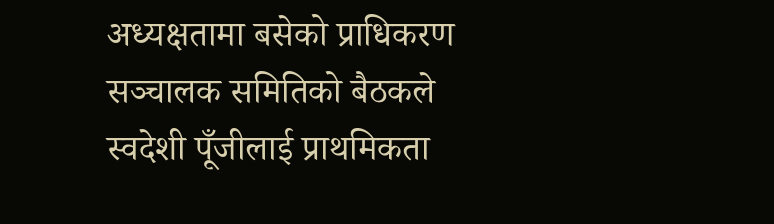अध्यक्षतामा बसेको प्राधिकरण सञ्चालक समितिको बैठकले स्वदेशी पूँजीलाई प्राथमिकता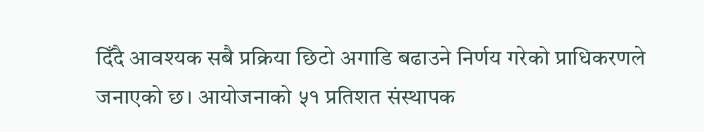दिँदै आवश्यक सबै प्रक्रिया छिटो अगाडि बढाउने निर्णय गरेको प्राधिकरणले जनाएको छ। आयोजनाको ५१ प्रतिशत संस्थापक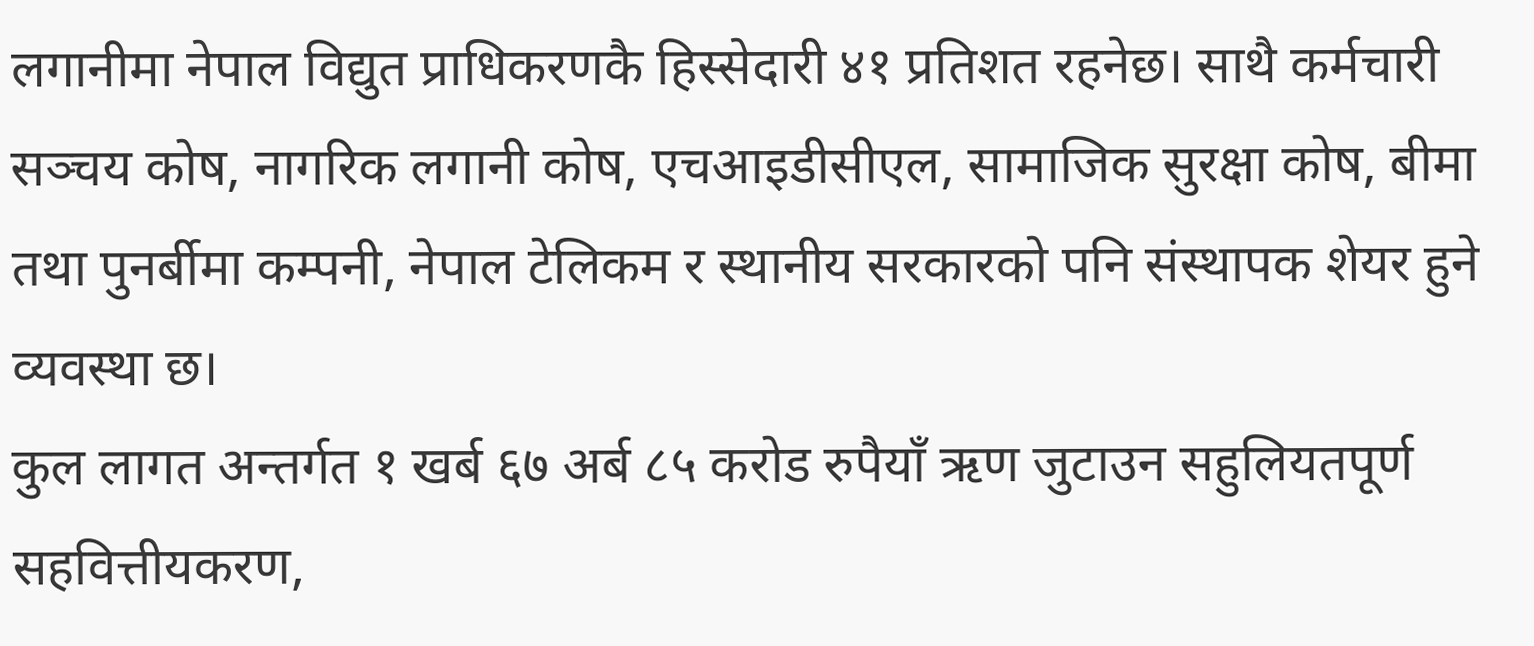लगानीमा नेपाल विद्युत प्राधिकरणकै हिस्सेदारी ४१ प्रतिशत रहनेछ। साथै कर्मचारी सञ्चय कोष, नागरिक लगानी कोष, एचआइडीसीएल, सामाजिक सुरक्षा कोष, बीमा तथा पुनर्बीमा कम्पनी, नेपाल टेलिकम र स्थानीय सरकारको पनि संस्थापक शेयर हुने व्यवस्था छ।
कुल लागत अन्तर्गत १ खर्ब ६७ अर्ब ८५ करोड रुपैयाँ ऋण जुटाउन सहुलियतपूर्ण सहवित्तीयकरण,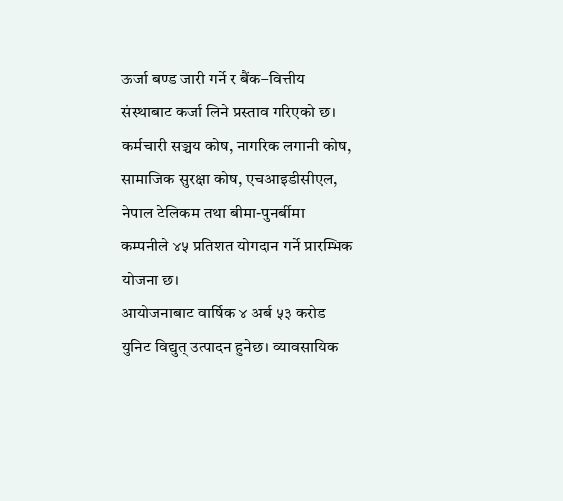ऊर्जा बण्ड जारी गर्ने र बैंक–वित्तीय संस्थाबाट कर्जा लिने प्रस्ताव गरिएको छ। कर्मचारी सञ्चय कोष, नागरिक लगानी कोष, सामाजिक सुरक्षा कोष, एचआइडीसीएल, नेपाल टेलिकम तथा बीमा-पुनर्बीमा कम्पनीले ४५ प्रतिशत योगदान गर्ने प्रारम्भिक योजना छ।
आयोजनाबाट वार्षिक ४ अर्ब ५३ करोड युनिट विद्युत् उत्पादन हुनेछ। व्यावसायिक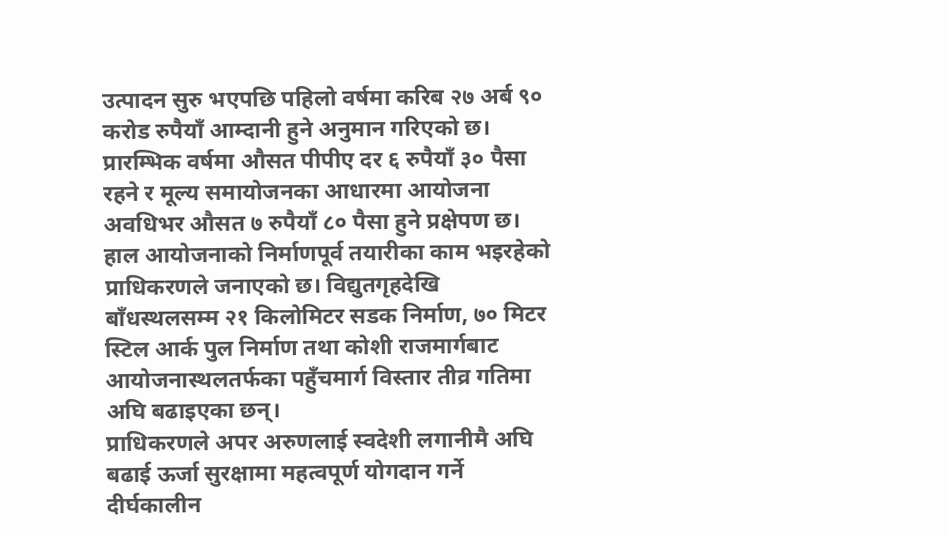उत्पादन सुरु भएपछि पहिलो वर्षमा करिब २७ अर्ब ९० करोड रुपैयाँ आम्दानी हुने अनुमान गरिएको छ। प्रारम्भिक वर्षमा औसत पीपीए दर ६ रुपैयाँ ३० पैसा रहने र मूल्य समायोजनका आधारमा आयोजना अवधिभर औसत ७ रुपैयाँ ८० पैसा हुने प्रक्षेपण छ।
हाल आयोजनाको निर्माणपूर्व तयारीका काम भइरहेको प्राधिकरणले जनाएको छ। विद्युतगृहदेखि बाँधस्थलसम्म २१ किलोमिटर सडक निर्माण, ७० मिटर स्टिल आर्क पुल निर्माण तथा कोशी राजमार्गबाट आयोजनास्थलतर्फका पहुँचमार्ग विस्तार तीव्र गतिमा अघि बढाइएका छन्।
प्राधिकरणले अपर अरुणलाई स्वदेशी लगानीमै अघि बढाई ऊर्जा सुरक्षामा महत्वपूर्ण योगदान गर्ने दीर्घकालीन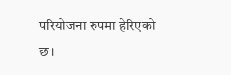परियोजना रुपमा हेरिएको छ।